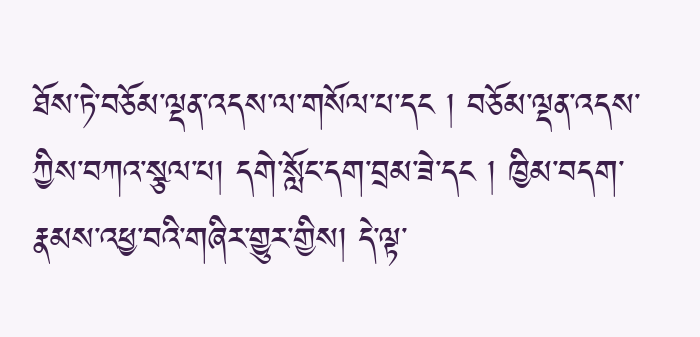ཐོས་ཏེ་བཅོམ་ལྡན་འདས་ལ་གསོལ་པ་དང ། བཅོམ་ལྡན་འདས་ཀྱིས་བཀའ་སྩལ་པ། དགེ་སློང་དག་བྲམ་ཟེ་དང ། ཁྱིམ་བདག་རྣམས་འཕྱ་བའི་གཞིར་གྱུར་གྱིས། དེ་ལྟ་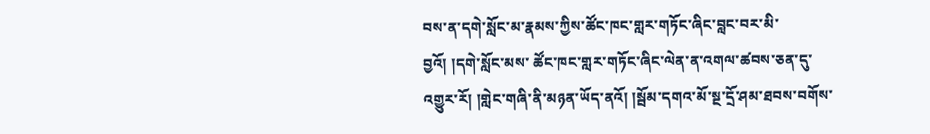བས་ན་དགེ་སློང་མ་རྣམས་ཀྱིས་ཚོང་ཁང་གླར་གཏོང་ཞིང་བླང་བར་མི་བྱའོ། །དགེ་སློང་མས་ ཚོང་ཁང་གླར་གཏོང་ཞིང་ལེན་ན་འགལ་ཚབས་ཅན་དུ་འགྱུར་རོ། །གླེང་གཞི་ནི་མཉན་ཡོད་ནའོ། །སྦོམ་དགའ་མོ་སྔ་དྲོ་ཤམ་ཐབས་བགོས་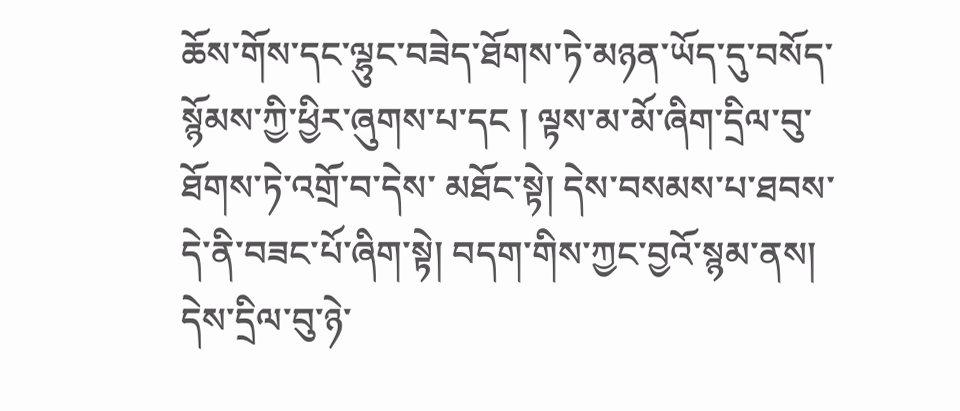ཆོས་གོས་དང་ལྷུང་བཟེད་ཐོགས་ཏེ་མཉན་ཡོད་དུ་བསོད་སྙོམས་ཀྱི་ཕྱིར་ཞུགས་པ་དང ། ལྟས་མ་མོ་ཞིག་དྲིལ་བུ་ཐོགས་ཏེ་འགྲོ་བ་དེས་ མཐོང་སྟེ། དེས་བསམས་པ་ཐབས་དེ་ནི་བཟང་པོ་ཞིག་སྟེ། བདག་གིས་ཀྱང་བྱའོ་སྙམ་ནས། དེས་དྲིལ་བུ་ཉེ་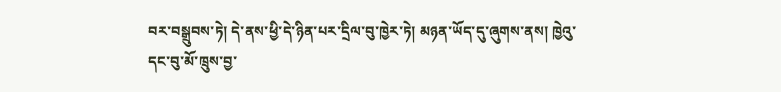བར་བསྒྲུབས་ཏེ། དེ་ནས་ཕྱི་དེ་ཉིན་པར་དྲིལ་བུ་ཁྱེར་ཏེ། མཉན་ཡོད་དུ་ཞུགས་ནས། ཁྱེའུ་དང་བུ་མོ་ཁྲུས་བྱ་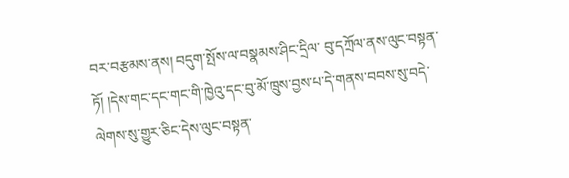བར་བརྩམས་ནས། བདུག་སྤོས་ལ་བསྣམས་ཤིང་དྲིལ་ བུ་དཀྲོལ་ནས་ལུང་བསྟན་ཏོ། །དེས་གང་དང་གང་གི་ཁྱེའུ་དང་བུ་མོ་ཁྲུས་བྱས་པ་དེ་གནས་བབས་སུ་བདེ་ལེགས་སུ་གྱུར་ཅིང་དེས་ལུང་བསྟན་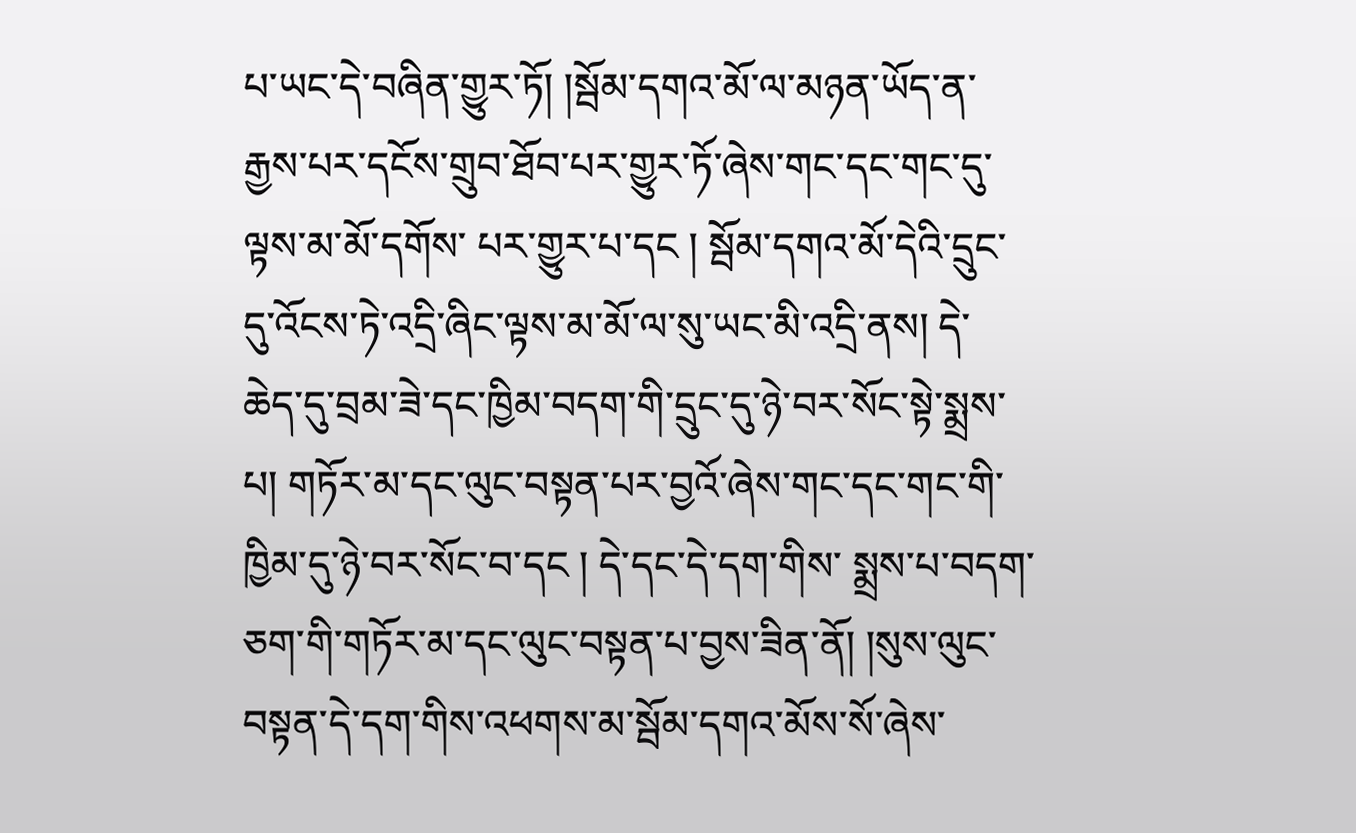པ་ཡང་དེ་བཞིན་གྱུར་ཏོ། །སྦོམ་དགའ་མོ་ལ་མཉན་ཡོད་ན་རྒྱས་པར་དངོས་གྲུབ་ཐོབ་པར་གྱུར་ཏོ་ཞེས་གང་དང་གང་དུ་ལྟས་མ་མོ་དགོས་ པར་གྱུར་པ་དང ། སྦོམ་དགའ་མོ་དེའི་དྲུང་དུ་འོངས་ཏེ་འདྲི་ཞིང་ལྟས་མ་མོ་ལ་སུ་ཡང་མི་འདྲི་ནས། དེ་ཆེད་དུ་བྲམ་ཟེ་དང་ཁྱིམ་བདག་གི་དྲུང་དུ་ཉེ་བར་སོང་སྟེ་སྨྲས་པ། གཏོར་མ་དང་ལུང་བསྟན་པར་བྱའོ་ཞེས་གང་དང་གང་གི་ཁྱིམ་དུ་ཉེ་བར་སོང་བ་དང ། དེ་དང་དེ་དག་གིས་ སྨྲས་པ་བདག་ཅག་གི་གཏོར་མ་དང་ལུང་བསྟན་པ་བྱས་ཟིན་ནོ། །སུས་ལུང་བསྟན་དེ་དག་གིས་འཕགས་མ་སྦོམ་དགའ་མོས་སོ་ཞེས་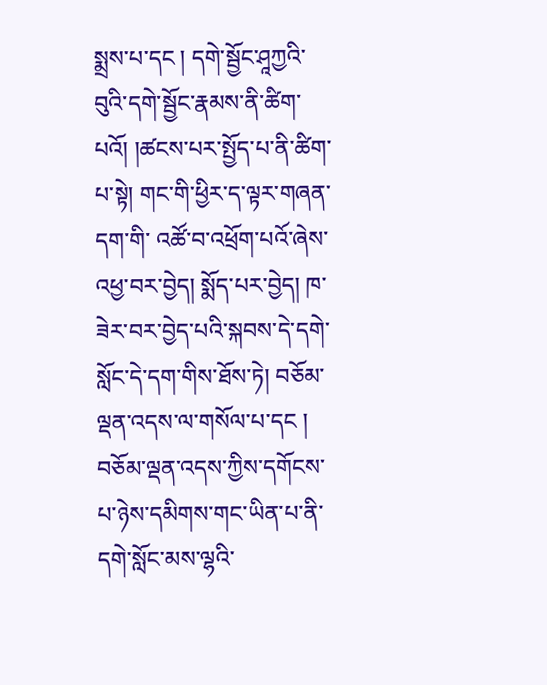སྨྲས་པ་དང ། དགེ་སྦྱོང་ཤཱཀྱའི་བུའི་དགེ་སྦྱོང་རྣམས་ནི་ཚིག་པའོ། །ཚངས་པར་སྤྱོད་པ་ནི་ཚིག་པ་སྟེ། གང་གི་ཕྱིར་ད་ལྟར་གཞན་དག་གི་ འཚོ་བ་འཕྲོག་པའོ་ཞེས་འཕྱ་བར་བྱེད། སྨོད་པར་བྱེད། ཁ་ཟེར་བར་བྱེད་པའི་སྐབས་དེ་དགེ་སློང་དེ་དག་གིས་ཐོས་ཏེ། བཅོམ་ལྡན་འདས་ལ་གསོལ་པ་དང ། བཅོམ་ལྡན་འདས་ཀྱིས་དགོངས་པ་ཉེས་དམིགས་གང་ཡིན་པ་ནི་དགེ་སློང་མས་ལྷའི་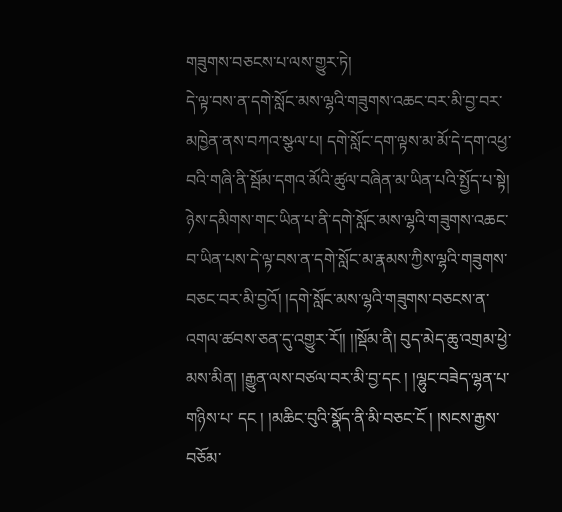གཟུགས་བཅངས་པ་ལས་གྱུར་ཏེ།
དེ་ལྟ་བས་ན་དགེ་སློང་མས་ལྷའི་གཟུགས་འཆང་བར་མི་བྱ་བར་མཁྱེན་ནས་བཀའ་སྩལ་པ། དགེ་སློང་དག་ལྟས་མ་མོ་དེ་དག་འཕྱ་བའི་གཞི་ནི་སྦོམ་དགའ་མོའི་ཚུལ་བཞིན་མ་ཡིན་པའི་སྤྱོད་པ་སྟེ། ཉེས་དམིགས་གང་ཡིན་པ་ནི་དགེ་སློང་མས་ལྷའི་གཟུགས་འཆང་ བ་ཡིན་པས་དེ་ལྟ་བས་ན་དགེ་སློང་མ་རྣམས་ཀྱིས་ལྷའི་གཟུགས་བཅང་བར་མི་བྱའོ། །དགེ་སློང་མས་ལྷའི་གཟུགས་བཅངས་ན་འགལ་ཚབས་ཅན་དུ་འགྱུར་རོ།། །།སྡོམ་ནི། བུད་མེད་ཆུ་འགྲམ་ཕྱེ་མས་མིན། །རྒྱུན་ལས་བཙལ་བར་མི་བྱ་དང ། །ལྷུང་བཟེད་ལྷན་པ་གཉིས་པ་ དང ། །མཆིང་བུའི་སྣོད་ནི་མི་བཅང་ངོ ། །སངས་རྒྱས་བཅོམ་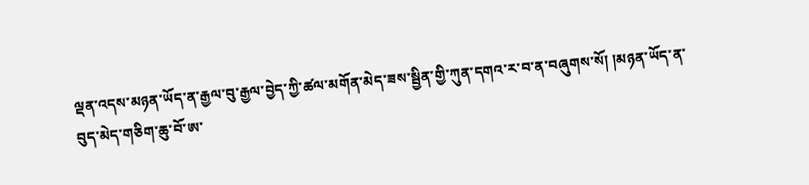ལྡན་འདས་མཉན་ཡོད་ན་རྒྱལ་བུ་རྒྱལ་བྱེད་ཀྱི་ཚལ་མགོན་མེད་ཟས་སྦྱིན་གྱི་ཀུན་དགའ་ར་བ་ན་བཞུགས་སོ། །མཉན་ཡོད་ན་བུད་མེད་གཅིག་ཆུ་བོ་ཨ་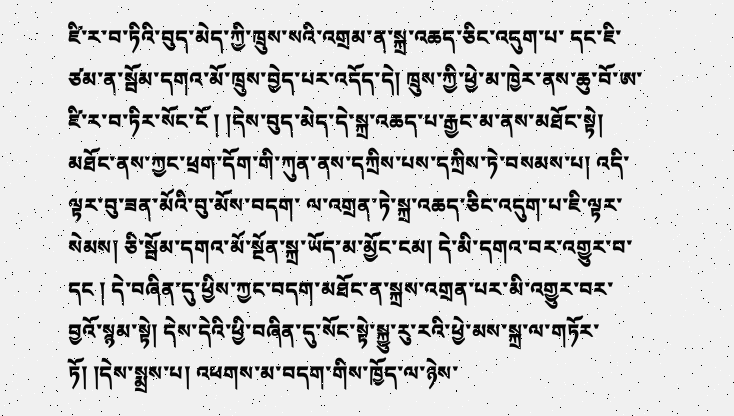ཛི་ར་བ་ཏིའི་བུད་མེད་ཀྱི་ཁྲུས་སའི་འགྲམ་ན་སྐྲ་འཆད་ཅིང་འདུག་པ་ དང་ཇི་ཙམ་ན་སྦོམ་དགའ་མོ་ཁྲུས་བྱེད་པར་འདོད་དེ། ཁྲུས་ཀྱི་ཕྱེ་མ་ཁྱེར་ནས་ཆུ་བོ་ཨ་ཛི་ར་བ་ཏིར་སོང་ངོ ། །དེས་བུད་མེད་དེ་སྐྲ་འཆད་པ་རྒྱང་མ་ནས་མཐོང་སྟེ། མཐོང་ནས་ཀྱང་ཕྲག་དོག་གི་ཀུན་ནས་དཀྲིས་པས་དཀྲིས་ཏེ་བསམས་པ། འདི་ལྟར་བུ་ཟན་མོའི་བུ་མོས་བདག་ ལ་འགྲན་ཏེ་སྐྲ་འཆད་ཅིང་འདུག་པ་ཇི་ལྟར་སེམས། ཅི་སྦོམ་དགའ་མོ་སྔོན་སྐྲ་ཡོད་མ་མྱོང་ངམ། དེ་མི་དགའ་བར་འགྱུར་བ་དང ། དེ་བཞིན་དུ་ཕྱིས་ཀྱང་བདག་མཐོང་ན་སྐྲས་འགྲན་པར་མི་འགྱུར་བར་བྱའོ་སྙམ་སྟེ། དེས་དེའི་ཕྱི་བཞིན་དུ་སོང་སྟེ་སྐྱུ་རུ་རའི་ཕྱེ་མས་སྐྲ་ལ་གཏོར་ ཏོ། །དེས་སྨྲས་པ། འཕགས་མ་བདག་གིས་ཁྱོད་ལ་ཉེས་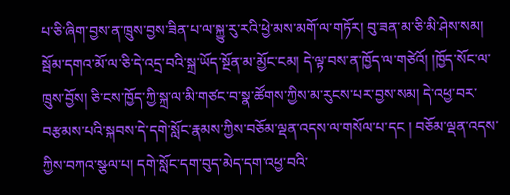པ་ཅི་ཞིག་བྱས་ན་ཁྲུས་བྱས་ཟིན་པ་ལ་སྐྱུ་རུ་རའི་ཕྱེ་མས་མགོ་ལ་གཏོར། བུ་ཟན་མ་ཅི་མི་ཤེས་སམ། སྦོམ་དགའ་མོ་ལ་ཅི་དེ་འདྲ་བའི་སྐྲ་ཡོད་སྔོན་མ་མྱོང་ངམ། དེ་ལྟ་བས་ན་ཁྱོད་ལ་གཙེའོ། །ཁྱོད་སོང་ལ་ ཁྲུས་བྱོས། ཅི་ངས་ཁྱོད་ཀྱི་སྐྲ་ལ་མི་གཙང་བ་སྣ་ཚོགས་ཀྱིས་མ་རུངས་པར་བྱས་སམ། དེ་འཕྱ་བར་བརྩམས་པའི་སྐབས་དེ་དགེ་སློང་རྣམས་ཀྱིས་བཅོམ་ལྡན་འདས་ལ་གསོལ་པ་དང ། བཅོམ་ལྡན་འདས་ཀྱིས་བཀའ་སྩལ་པ། དགེ་སློང་དག་བུད་མེད་དག་འཕྱ་བའི་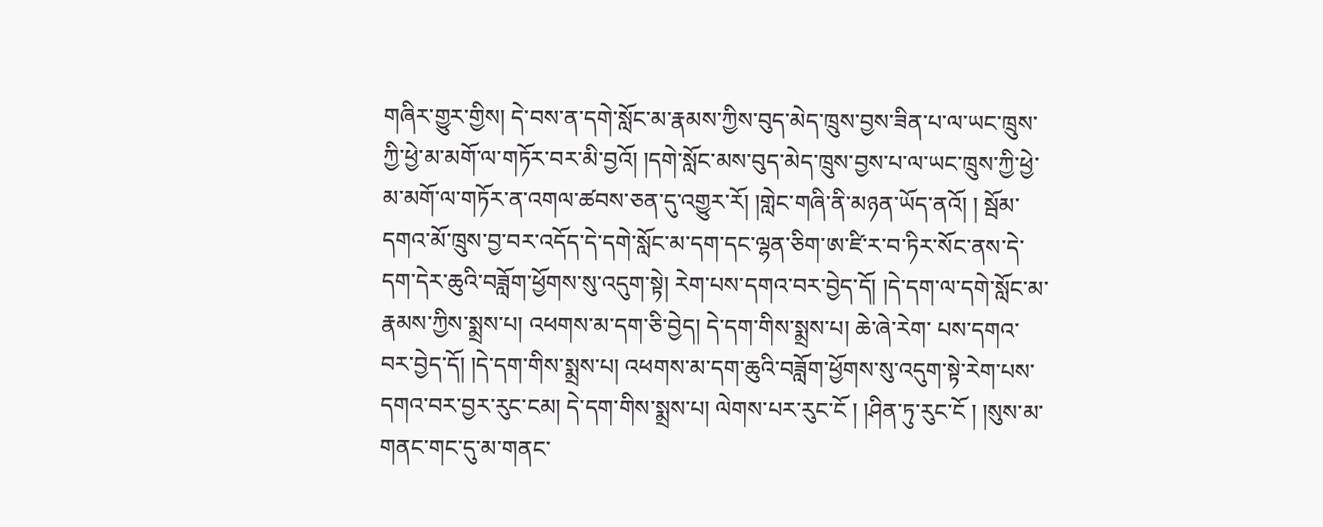གཞིར་གྱུར་གྱིས། དེ་བས་ན་དགེ་སློང་མ་རྣམས་ཀྱིས་བུད་མེད་ཁྲུས་བྱས་ཟིན་པ་ལ་ཡང་ཁྲུས་ཀྱི་ཕྱེ་མ་མགོ་ལ་གཏོར་བར་མི་བྱའོ། །དགེ་སློང་མས་བུད་མེད་ཁྲུས་བྱས་པ་ལ་ཡང་ཁྲུས་ཀྱི་ཕྱེ་མ་མགོ་ལ་གཏོར་ན་འགལ་ཚབས་ཅན་དུ་འགྱུར་རོ། །གླེང་གཞི་ནི་མཉན་ཡོད་ནའོ། ། སྦོམ་དགའ་མོ་ཁྲུས་བྱ་བར་འདོད་དེ་དགེ་སློང་མ་དག་དང་ལྷན་ཅིག་ཨ་ཛི་ར་བ་ཏིར་སོང་ནས་དེ་དག་དེར་ཆུའི་བཟློག་ཕྱོགས་སུ་འདུག་སྟེ། རེག་པས་དགའ་བར་བྱེད་དོ། །དེ་དག་ལ་དགེ་སློང་མ་རྣམས་ཀྱིས་སྨྲས་པ། འཕགས་མ་དག་ཅི་བྱེད། དེ་དག་གིས་སྨྲས་པ། ཆེ་ཞེ་རེག་ པས་དགའ་བར་བྱེད་དོ། །དེ་དག་གིས་སྨྲས་པ། འཕགས་མ་དག་ཆུའི་བཟློག་ཕྱོགས་སུ་འདུག་སྟེ་རེག་པས་དགའ་བར་བྱར་རུང་ངམ། དེ་དག་གིས་སྨྲས་པ། ལེགས་པར་རུང་ངོ ། །ཤིན་ཏུ་རུང་ངོ ། །སུས་མ་གནང་གང་དུ་མ་གནང་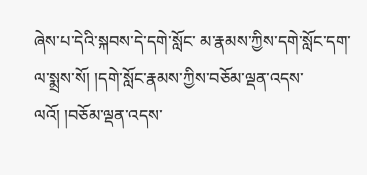ཞེས་པ་དེའི་སྐབས་དེ་དགེ་སློང་ མ་རྣམས་ཀྱིས་དགེ་སློང་དག་ལ་སྨྲས་སོ། །དགེ་སློང་རྣམས་ཀྱིས་བཅོམ་ལྡན་འདས་ལའོ། །བཅོམ་ལྡན་འདས་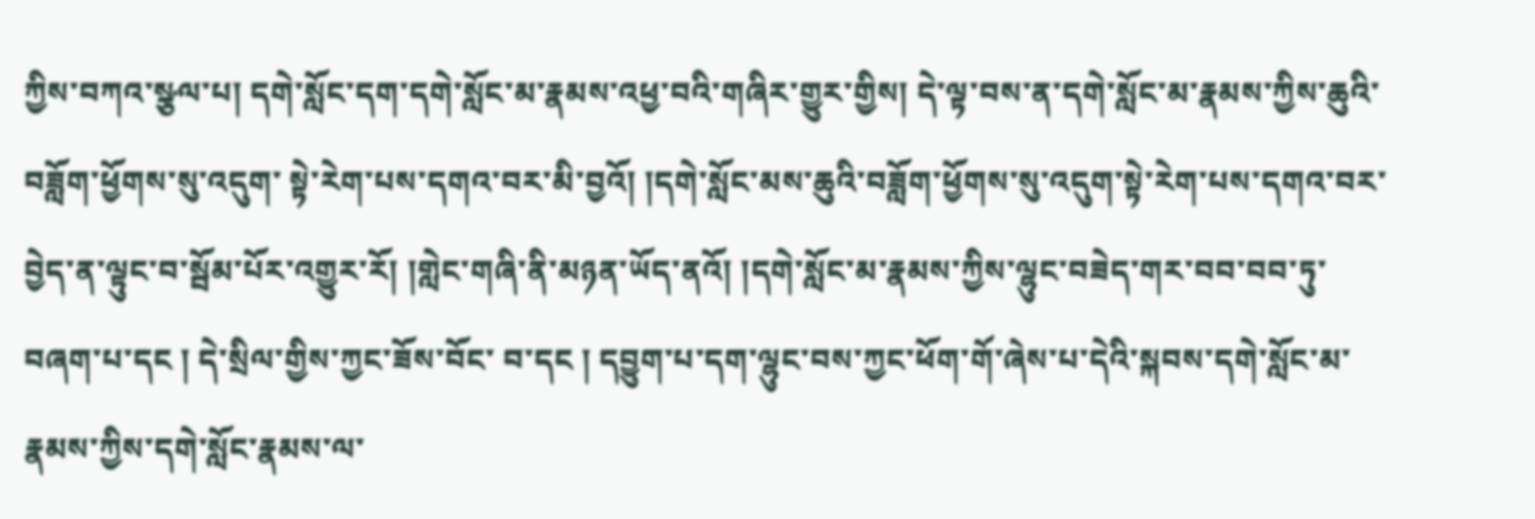ཀྱིས་བཀའ་སྩལ་པ། དགེ་སློང་དག་དགེ་སློང་མ་རྣམས་འཕྱ་བའི་གཞིར་གྱུར་གྱིས། དེ་ལྟ་བས་ན་དགེ་སློང་མ་རྣམས་ཀྱིས་ཆུའི་བཟློག་ཕྱོགས་སུ་འདུག་ སྟེ་རེག་པས་དགའ་བར་མི་བྱའོ། །དགེ་སློང་མས་ཆུའི་བཟློག་ཕྱོགས་སུ་འདུག་སྟེ་རེག་པས་དགའ་བར་བྱེད་ན་ལྟུང་བ་སྦོམ་པོར་འགྱུར་རོ། །གླེང་གཞི་ནི་མཉན་ཡོད་ནའོ། །དགེ་སློང་མ་རྣམས་ཀྱིས་ལྷུང་བཟེད་གར་བབ་བབ་ཏུ་བཞག་པ་དང ། དེ་སྲིལ་གྱིས་ཀྱང་ཟོས་བོང་ བ་དང ། དབྱུག་པ་དག་ལྷུང་བས་ཀྱང་ཕོག་གོ་ཞེས་པ་དེའི་སྐབས་དགེ་སློང་མ་རྣམས་ཀྱིས་དགེ་སློང་རྣམས་ལ་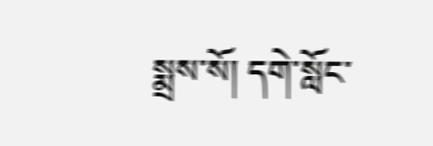སྨྲས་སོ། དགེ་སློང་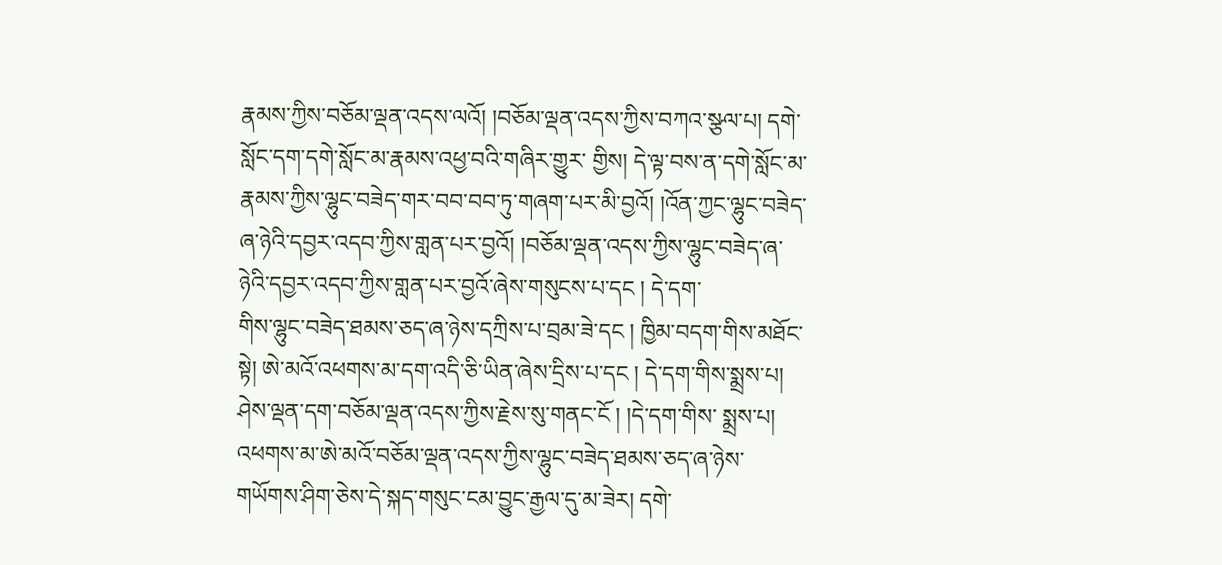རྣམས་ཀྱིས་བཅོམ་ལྡན་འདས་ལའོ། །བཅོམ་ལྡན་འདས་ཀྱིས་བཀའ་སྩལ་པ། དགེ་སློང་དག་དགེ་སློང་མ་རྣམས་འཕྱ་བའི་གཞིར་གྱུར་ གྱིས། དེ་ལྟ་བས་ན་དགེ་སློང་མ་རྣམས་ཀྱིས་ལྷུང་བཟེད་གར་བབ་བབ་ཏུ་གཞག་པར་མི་བྱའོ། །འོན་ཀྱང་ལྷུང་བཟེད་ཞ་ཉེའི་དབྱར་འདབ་ཀྱིས་གླན་པར་བྱའོ། །བཅོམ་ལྡན་འདས་ཀྱིས་ལྷུང་བཟེད་ཞ་ཉེའི་དབྱར་འདབ་ཀྱིས་གླན་པར་བྱའོ་ཞེས་གསུངས་པ་དང ། དེ་དག་
གིས་ལྷུང་བཟེད་ཐམས་ཅད་ཞ་ཉེས་དཀྲིས་པ་བྲམ་ཟེ་དང ། ཁྱིམ་བདག་གིས་མཐོང་སྟེ། ཨེ་མའོ་འཕགས་མ་དག་འདི་ཅི་ཡིན་ཞེས་དྲིས་པ་དང ། དེ་དག་གིས་སྨྲས་པ། ཤེས་ལྡན་དག་བཅོམ་ལྡན་འདས་ཀྱིས་རྗེས་སུ་གནང་ངོ ། །དེ་དག་གིས་ སྨྲས་པ། འཕགས་མ་ཨེ་མའོ་བཅོམ་ལྡན་འདས་ཀྱིས་ལྷུང་བཟེད་ཐམས་ཅད་ཞ་ཉེས་གཡོགས་ཤིག་ཅེས་དེ་སྐད་གསུང་ངམ་བྱུང་རྒྱལ་དུ་མ་ཟེར། དགེ་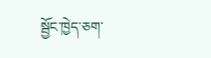སྦྱོང་ཁྱེད་ཅག་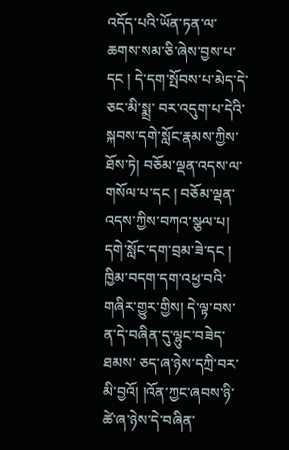འདོད་པའི་ཡོན་ཏན་ལ་ཆགས་སམ་ཅི་ཞེས་བྱས་པ་དང ། དེ་དག་སྤོབས་པ་མེད་དེ་ཅང་མི་སྨྲ་ བར་འདུག་པ་དེའི་སྐབས་དགེ་སློང་རྣམས་ཀྱིས་ཐོས་ཏེ། བཅོམ་ལྡན་འདས་ལ་གསོལ་པ་དང ། བཅོམ་ལྡན་འདས་ཀྱིས་བཀའ་སྩལ་པ། དགེ་སློང་དག་བྲམ་ཟེ་དང ། ཁྱིམ་བདག་དག་འཕྱ་བའི་གཞིར་གྱུར་གྱིས། དེ་ལྟ་བས་ན་དེ་བཞིན་དུ་ལྷུང་བཟེད་ཐམས་ ཅད་ཞ་ཉེས་དཀྲི་བར་མི་བྱའོ། །འོན་ཀྱང་ཞབས་ཉི་ཚེ་ཞ་ཉེས་དེ་བཞིན་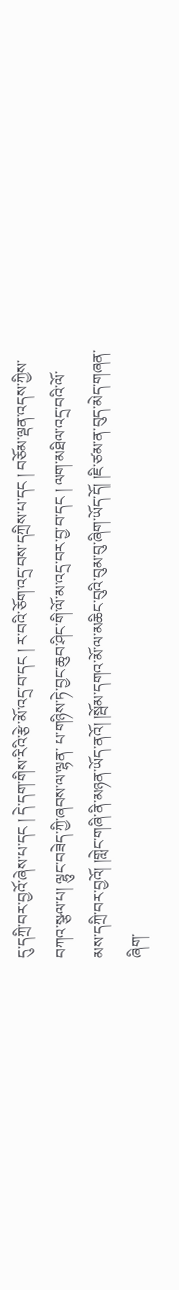དུ་དཀྲི་བར་བྱའོ་ཞེས་པ་དང ། དེ་དག་གིས་རིའི་རྩེ་མོ་འདྲ་བ་དང ། ར་བའི་ཅོག་འདྲ་བས་དཀྲིས་པ་དང ། བཅོམ་ལྡན་འདས་ཀྱིས་བཀའ་སྩལ་པ། ལྷུང་བཟེད་ཀྱི་ཞབས་ལ་ལྷན་ པ་གཉིས་ཏེ་བྱང་ཆུབ་ཤིང་གི་ལོ་མ་འདྲ་བར་བྱ་བ་དང ། ལག་མཐིལ་འདྲ་བའི་ལོ་མས་དཀྲི་བར་བྱའོ། །གླེང་གཞི་ནི་མཉན་ཡོད་ནའོ། །སྦོམ་དགའ་མོ་ལ་མཆིང་བུའི་བུམ་བུ་ཞིག་ཡོད་དོ། །ཇི་ཙམ་ན་བུད་མེད་གཞན་ཞིག་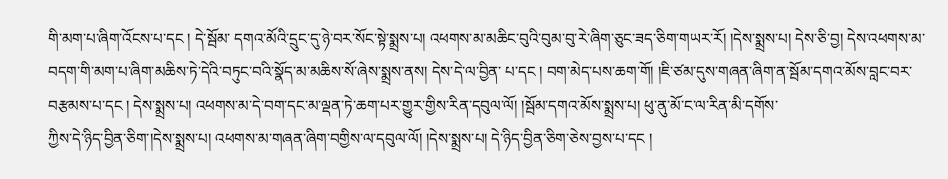གི་མག་པ་ཞིག་འོངས་པ་དང ། དེ་སྦོམ་ དགའ་མོའི་དྲུང་དུ་ཉེ་བར་སོང་སྟེ་སྨྲས་པ། འཕགས་མ་མཆིང་བུའི་བུམ་བུ་རེ་ཞིག་ཅུང་ཟད་ཅིག་གཡར་རོ། །དེས་སྨྲས་པ། དེས་ཅི་བྱ། དེས་འཕགས་མ་བདག་གི་མག་པ་ཞིག་མཆིས་ཏེ་དེའི་བཏུང་བའི་སྣོད་མ་མཆིས་སོ་ཞེས་སྨྲས་ནས། དེས་དེ་ལ་བྱིན་ པ་དང ། བག་མེད་པས་ཆག་གོ། །ཇི་ཙམ་དུས་གཞན་ཞིག་ན་སྦོམ་དགའ་མོས་བླང་བར་བརྩམས་པ་དང ། དེས་སྨྲས་པ། འཕགས་མ་དེ་བག་དང་མ་ལྡན་ཏེ་ཆག་པར་གྱུར་གྱིས་རིན་དབུལ་ལོ། །སྦོམ་དགའ་མོས་སྨྲས་པ། ཕུ་ནུ་མོ་ང་ལ་རིན་མི་དགོས་
ཀྱིས་དེ་ཉིད་བྱིན་ཅིག་།དེས་སྨྲས་པ། འཕགས་མ་གཞན་ཞིག་བགྱིས་ལ་དབུལ་ལོ། །དེས་སྨྲས་པ། དེ་ཉིད་བྱིན་ཅིག་ཅེས་བྱས་པ་དང །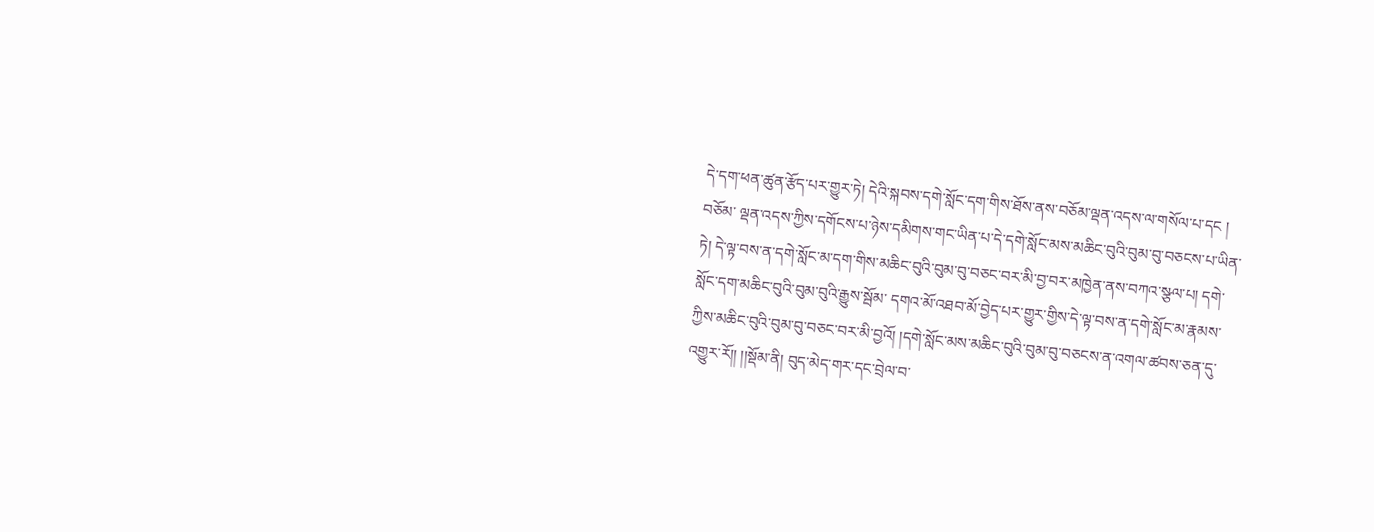དེ་དག་ཕན་ཚུན་རྩོད་པར་གྱུར་ཏེ། དེའི་སྐབས་དགེ་སློང་དག་གིས་ཐོས་ནས་བཅོམ་ལྡན་འདས་ལ་གསོལ་པ་དང ། བཅོམ་ ལྡན་འདས་ཀྱིས་དགོངས་པ་ཉེས་དམིགས་གང་ཡིན་པ་དེ་དགེ་སློང་མས་མཆིང་བུའི་བུམ་བུ་བཅངས་པ་ཡིན་ཏེ། དེ་ལྟ་བས་ན་དགེ་སློང་མ་དག་གིས་མཆིང་བུའི་བུམ་བུ་བཅང་བར་མི་བྱ་བར་མཁྱེན་ནས་བཀའ་སྩལ་པ། དགེ་སློང་དག་མཆིང་བུའི་བུམ་བུའི་རྒྱུས་སྦོམ་ དགའ་མོ་འཐབ་མོ་བྱེད་པར་གྱུར་གྱིས་དེ་ལྟ་བས་ན་དགེ་སློང་མ་རྣམས་ཀྱིས་མཆིང་བུའི་བུམ་བུ་བཅང་བར་མི་བྱའོ། །དགེ་སློང་མས་མཆིང་བུའི་བུམ་བུ་བཅངས་ན་འགལ་ཚབས་ཅན་དུ་འགྱུར་རོ།། །།སྡོམ་ནི། བུད་མེད་གར་དང་བྲེལ་བ་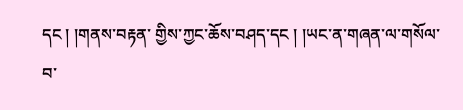དང ། །གནས་བརྟན་ གྱིས་ཀྱང་ཆོས་བཤད་དང ། །ཡང་ན་གཞན་ལ་གསོལ་བ་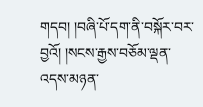གདབ། །བཞི་པོ་དག་ནི་བསྐོར་བར་བྱའོ། །སངས་རྒྱས་བཅོམ་ལྡན་འདས་མཉན་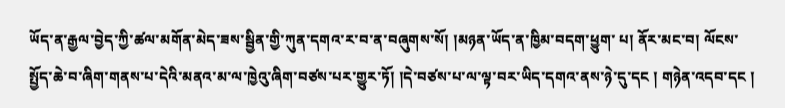ཡོད་ན་རྒྱལ་བྱེད་ཀྱི་ཚལ་མགོན་མེད་ཟས་སྦྱིན་གྱི་ཀུན་དགའ་ར་བ་ན་བཞུགས་སོ། །མཉན་ཡོད་ན་ཁྱིམ་བདག་ཕྱུག་ པ། ནོར་མང་བ། ལོངས་སྤྱོད་ཆེ་བ་ཞིག་གནས་པ་དེའི་མནའ་མ་ལ་ཁྱེའུ་ཞིག་བཙས་པར་གྱུར་ཏོ། །དེ་བཙས་པ་ལ་ལྟ་བར་ཡིད་དགའ་ནས་ཉེ་དུ་དང ། གཉེན་འདབ་དང །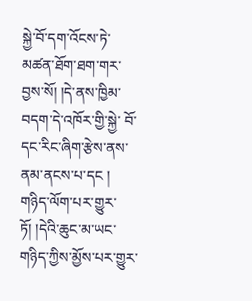སྐྱེ་བོ་དག་འོངས་ཏེ་མཚན་ཐོག་ཐག་གར་བྱས་སོ། །དེ་ནས་ཁྱིམ་བདག་དེ་འཁོར་གྱི་སྐྱེ་ བོ་དང་རིང་ཞིག་རྩེས་ནས་ནམ་ནངས་པ་དང ། གཉིད་ལོག་པར་གྱུར་ཏོ། །དེའི་ཆུང་མ་ཡང་གཉིད་ཀྱིས་མྱོས་པར་གྱུར་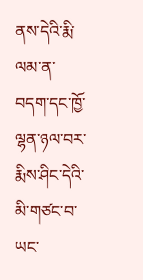ནས་དེའི་རྨི་ལམ་ན་བདག་དང་ཁྱོ་ལྷན་ཉལ་བར་རྨིས་ཤིང་དེའི་མི་གཙང་བ་ཡང་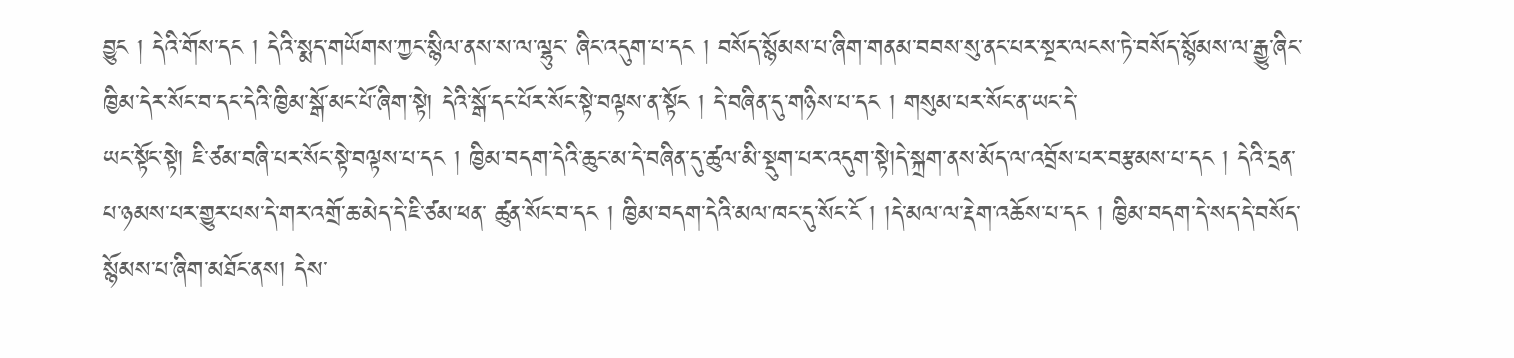བྱུང ། དེའི་གོས་དང ། དེའི་སྨད་གཡོགས་ཀྱང་སྙིལ་ནས་ས་ལ་ལྷུང་ ཞིང་འདུག་པ་དང ། བསོད་སྙོམས་པ་ཞིག་གནམ་བབས་སུ་ནང་པར་སྔར་ལངས་ཏེ་བསོད་སྙོམས་ལ་རྒྱུ་ཞིང་ཁྱིམ་དེར་སོང་བ་དང་དེའི་ཁྱིམ་སྒོ་མང་པོ་ཞིག་སྟེ། དེའི་སྒོ་དང་པོར་སོང་སྟེ་བལྟས་ན་སྟོང ། དེ་བཞིན་དུ་གཉིས་པ་དང ། གསུམ་པར་སོང་ན་ཡང་དེ་
ཡང་སྟོང་སྟེ། ཇི་ཙམ་བཞི་པར་སོང་སྟེ་བལྟས་པ་དང ། ཁྱིམ་བདག་དེའི་ཆུང་མ་དེ་བཞིན་དུ་ཚུལ་མི་སྡུག་པར་འདུག་སྟེ།དེ་སྐྲག་ནས་མོད་ལ་འབྲོས་པར་བརྩམས་པ་དང ། དེའི་དྲན་པ་ཉམས་པར་གྱུར་པས་དེ་གར་འགྲོ་ཆ་མེད་དེ་ཇི་ཙམ་ཕན་ ཚུན་སོང་བ་དང ། ཁྱིམ་བདག་དེའི་མལ་ཁང་དུ་སོང་ངོ ། །དེ་མལ་ལ་རྡེག་འཆོས་པ་དང ། ཁྱིམ་བདག་དེ་སད་དེ་བསོད་སྙོམས་པ་ཞིག་མཐོང་ནས། དེས་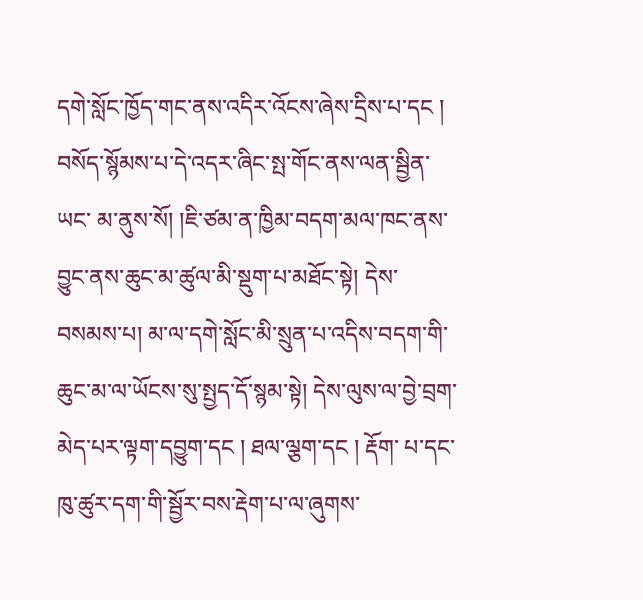དགེ་སློང་ཁྱོད་གང་ནས་འདིར་འོངས་ཞེས་དྲིས་པ་དང ། བསོད་སྙོམས་པ་དེ་འདར་ཞིང་སྤ་གོང་ནས་ལན་སྦྱིན་ཡང་ མ་ནུས་སོ། །ཇི་ཙམ་ན་ཁྱིམ་བདག་མལ་ཁང་ནས་བྱུང་ནས་ཆུང་མ་ཚུལ་མི་སྡུག་པ་མཐོང་སྟེ། དེས་བསམས་པ། མ་ལ་དགེ་སློང་མི་སྲུན་པ་འདིས་བདག་གི་ཆུང་མ་ལ་ཡོངས་སུ་སྤྱད་དོ་སྙམ་སྟེ། དེས་ལུས་ལ་བྱེ་བྲག་མེད་པར་ལྟག་དབྱུག་དང ། ཐལ་ལྕག་དང ། རྡོག་ པ་དང་ཁུ་ཚུར་དག་གི་སྦྱོར་བས་རྡེག་པ་ལ་ཞུགས་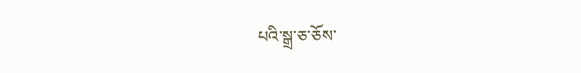པའི་སྒྲ་ཅ་ཅོས་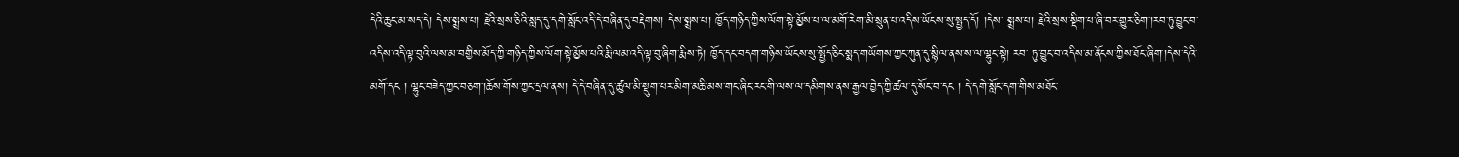དེའི་ཆུང་མ་སད་དེ། དེས་སྨྲས་པ། རྗེའི་སྲས་ཅིའི་སླད་དུ་དགེ་སློང་འདི་དེ་བཞིན་དུ་བརྡེགས། དེས་སྨྲས་པ། ཁྱོད་གཉིད་ཀྱིས་ལོག་སྟེ་མྱོས་པ་ལ་མགོ་རེག་མི་སྲུན་པ་འདིས་ཡོངས་སུ་སྤྱད་དོ། །དེས་ སྨྲས་པ། རྗེའི་སྲས་སྡིག་པ་ཞི་བར་གྱུར་ཅིག་།རབ་ཏུ་བྱུང་བ་འདིས་འདི་ལྟ་བུའི་ལས་མ་བགྱིས་མོད་ཀྱི་གཉིད་ཀྱིས་ལོག་སྟེ་མྱོས་པའི་རྨི་ལམ་འདི་ལྟ་བུ་ཞིག་རྨིས་ཏེ། ཁྱོད་དང་བདག་གཉིས་ཡོངས་སུ་སྤྱོད་ཅིང་སྨད་གཡོགས་ཀྱང་ཀུན་དུ་སྙིལ་ནས་ས་ལ་ལྷུང་སྟེ། རབ་ ཏུ་བྱུང་བ་འདིས་མ་ནོངས་ཀྱིས་ཐོང་ཞིག་།དེས་དེའི་མགོ་དང ། ལྷུང་བཟེད་ཀྱང་བཅག་།ཆོས་གོས་ཀྱང་དྲལ་ནས། དེ་དེ་བཞིན་དུ་ཚུལ་མི་སྡུག་པར་མིག་མཆི་མས་གང་ཞིང་རང་གི་ལས་ལ་དམིགས་ནས་རྒྱལ་བྱེད་ཀྱི་ཚལ་དུ་སོང་བ་དང ། དེ་དགེ་སློང་དག་གིས་མཐོང་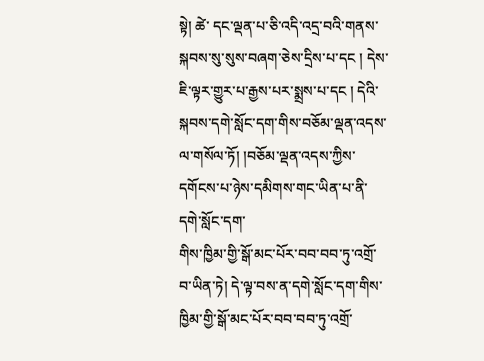སྟེ། ཚེ་ དང་ལྡན་པ་ཅི་འདི་འདྲ་བའི་གནས་སྐབས་སུ་སུས་བཞག་ཅེས་དྲིས་པ་དང ། དེས་ཇི་ལྟར་གྱུར་པ་རྒྱས་པར་སྨྲས་པ་དང ། དེའི་སྐབས་དགེ་སློང་དག་གིས་བཅོམ་ལྡན་འདས་ལ་གསོལ་ཏོ། །བཅོམ་ལྡན་འདས་ཀྱིས་དགོངས་པ་ཉེས་དམིགས་གང་ཡིན་པ་ནི་དགེ་སློང་དག་
གིས་ཁྱིམ་གྱི་སྒོ་མང་པོར་བབ་བབ་ཏུ་འགྲོ་བ་ཡིན་ཏེ། དེ་ལྟ་བས་ན་དགེ་སློང་དག་གིས་ཁྱིམ་གྱི་སྒོ་མང་པོར་བབ་བབ་ཏུ་འགྲོ་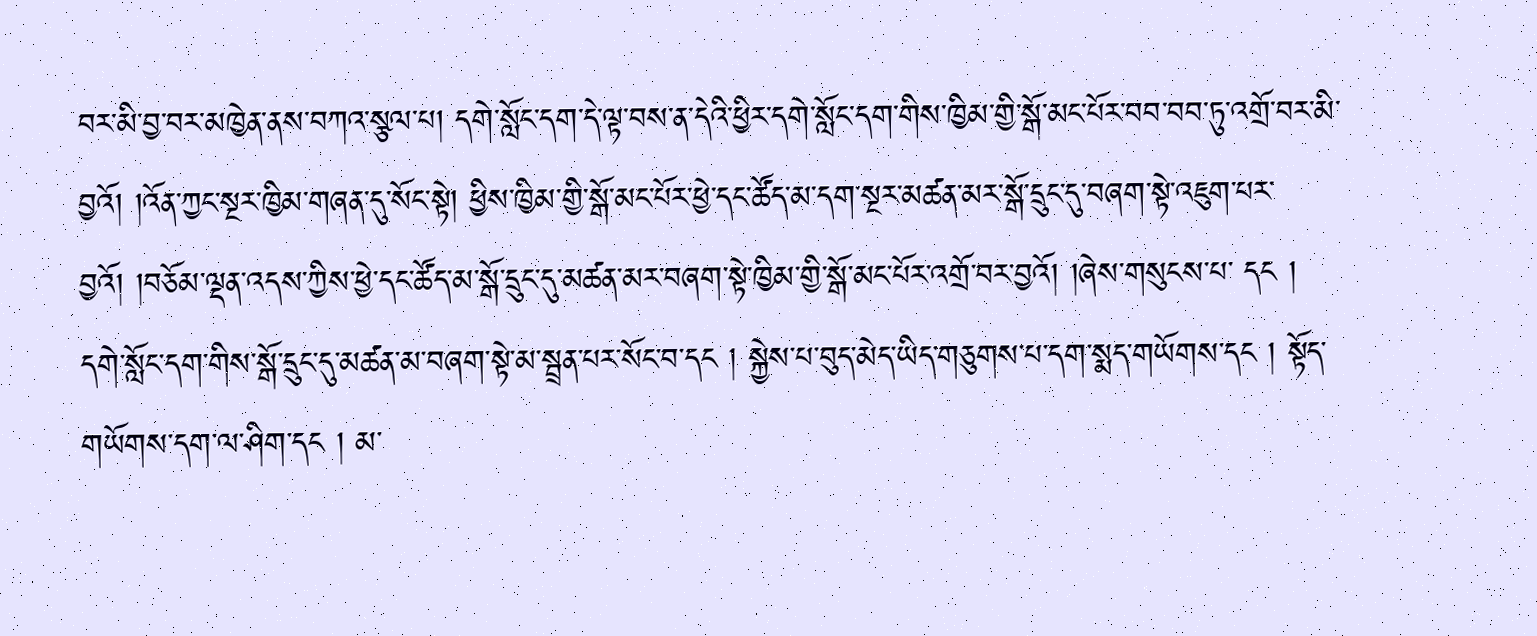བར་མི་བྱ་བར་མཁྱེན་ནས་བཀའ་སྩལ་པ། དགེ་སློང་དག་དེ་ལྟ་བས་ན་དེའི་ཕྱིར་དགེ་སློང་དག་གིས་ཁྱིམ་གྱི་སྒོ་མང་པོར་བབ་བབ་ཏུ་འགྲོ་བར་མི་བྱའོ། །འོན་ཀྱང་སྔར་ཁྱིམ་གཞན་དུ་སོང་སྟེ། ཕྱིས་ཁྱིམ་གྱི་སྒོ་མང་པོར་ཕྱེ་དང་ཚོད་མ་དག་སྔར་མཚན་མར་སྒོ་དྲུང་དུ་བཞག་སྟེ་འཇུག་པར་བྱའོ། །བཅོམ་ལྡན་འདས་ཀྱིས་ཕྱེ་དང་ཚོད་མ་སྒོ་དྲུང་དུ་མཚན་མར་བཞག་སྟེ་ཁྱིམ་གྱི་སྒོ་མང་པོར་འགྲོ་བར་བྱའོ། །ཞེས་གསུངས་པ་ དང ། དགེ་སློང་དག་གིས་སྒོ་དྲུང་དུ་མཚན་མ་བཞག་སྟེ་མ་སྦྲན་པར་སོང་བ་དང ། སྐྱེས་པ་བུད་མེད་ཡིད་གཅུགས་པ་དག་སྨད་གཡོགས་དང ། སྟོད་གཡོགས་དག་ལ་ཤིག་དང ། མ་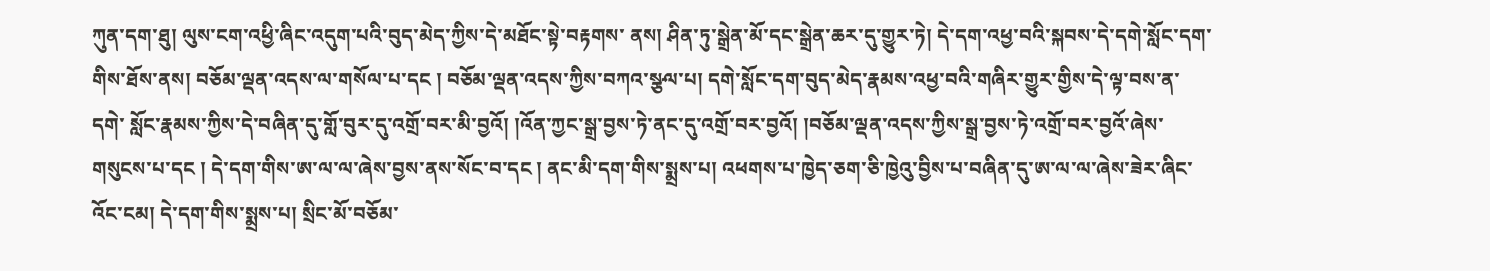ཀུན་དག་ཐུ། ལུས་ངག་འཕྱི་ཞིང་འདུག་པའི་བུད་མེད་ཀྱིས་དེ་མཐོང་སྟེ་བརྟགས་ ནས། ཤིན་ཏུ་སྒྲེན་མོ་དང་སྒྲེན་ཆར་དུ་གྱུར་ཏེ། དེ་དག་འཕྱ་བའི་སྐབས་དེ་དགེ་སློང་དག་གིས་ཐོས་ནས། བཅོམ་ལྡན་འདས་ལ་གསོལ་པ་དང ། བཅོམ་ལྡན་འདས་ཀྱིས་བཀའ་སྩལ་པ། དགེ་སློང་དག་བུད་མེད་རྣམས་འཕྱ་བའི་གཞིར་གྱུར་གྱིས་དེ་ལྟ་བས་ན་དགེ་ སློང་རྣམས་ཀྱིས་དེ་བཞིན་དུ་གློ་བུར་དུ་འགྲོ་བར་མི་བྱའོ། །འོན་ཀྱང་སྒྲ་བྱས་ཏེ་ནང་དུ་འགྲོ་བར་བྱའོ། །བཅོམ་ལྡན་འདས་ཀྱིས་སྒྲ་བྱས་ཏེ་འགྲོ་བར་བྱའོ་ཞེས་གསུངས་པ་དང ། དེ་དག་གིས་ཨ་ལ་ལ་ཞེས་བྱས་ནས་སོང་བ་དང ། ནང་མི་དག་གིས་སྨྲས་པ། འཕགས་པ་ཁྱེད་ཅག་ཅི་ཁྱེའུ་བྱིས་པ་བཞིན་དུ་ཨ་ལ་ལ་ཞེས་ཟེར་ཞིང་འོང་ངམ། དེ་དག་གིས་སྨྲས་པ། སྲིང་མོ་བཅོམ་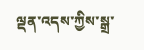ལྡན་འདས་ཀྱིས་སྒྲ་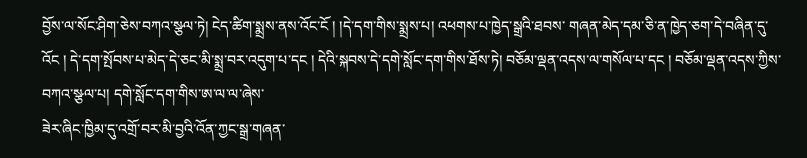བྱོས་ལ་སོང་ཤིག་ཅེས་བཀའ་སྩལ་ཏེ། ངེད་ཚིག་སྨྲས་ནས་འོང་ངོ ། །དེ་དག་གིས་སྨྲས་པ། འཕགས་པ་ཁྱེད་སྒྲའི་ཐབས་ གཞན་མེད་དམ་ཅི་ན་ཁྱེད་ཅག་དེ་བཞིན་དུ་འོང ། དེ་དག་སྤོབས་པ་མེད་དེ་ཅང་མི་སྨྲ་བར་འདུག་པ་དང ། དེའི་སྐབས་དེ་དགེ་སློང་དག་གིས་ཐོས་ཏེ། བཅོམ་ལྡན་འདས་ལ་གསོལ་པ་དང ། བཅོམ་ལྡན་འདས་ཀྱིས་བཀའ་སྩལ་པ། དགེ་སློང་དག་གིས་ཨ་ལ་ལ་ཞེས་
ཟེར་ཞིང་ཁྱིམ་དུ་འགྲོ་བར་མི་བྱའི་འོན་ཀྱང་སྒྲ་གཞན་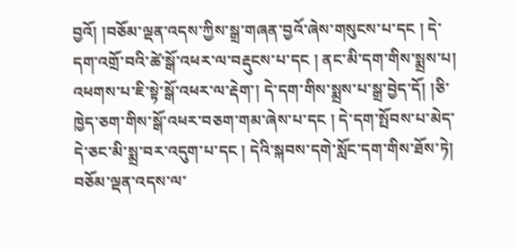བྱའོ། །བཅོམ་ལྡན་འདས་ཀྱིས་སྒྲ་གཞན་བྱའོ་ཞེས་གསུངས་པ་དང ། དེ་དག་འགྲོ་བའི་ཚེ་སྒོ་འཕར་ལ་བརྡུངས་པ་དང ། ནང་མི་དག་གིས་སྨྲས་པ། འཕགས་པ་ཇི་སྟེ་སྒོ་འཕར་ལ་རྡེག་། དེ་དག་གིས་སྨྲས་པ་སྒྲ་བྱེད་དོ། །ཅི་ཁྱེད་ཅག་གིས་སྒོ་འཕར་བཅག་གམ་ཞེས་པ་དང ། དེ་དག་སྤོབས་པ་མེད་དེ་ཅང་མི་སྨྲ་བར་འདུག་པ་དང ། དེའི་སྐབས་དགེ་སློང་དག་གིས་ཐོས་ཏེ། བཅོམ་ལྡན་འདས་ལ་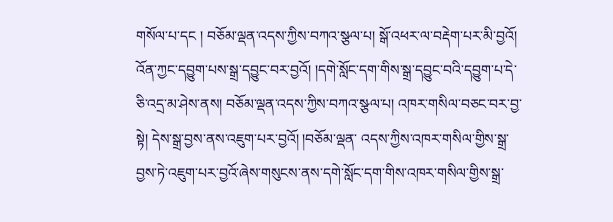གསོལ་པ་དང ། བཅོམ་ལྡན་འདས་ཀྱིས་བཀའ་སྩལ་པ། སྒོ་འཕར་ལ་བརྡེག་པར་མི་བྱའོ། འོན་ཀྱང་དབྱུག་པས་སྒྲ་དབྱུང་བར་བྱའོ། །དགེ་སློང་དག་གིས་སྒྲ་དབྱུང་བའི་དབྱུག་པ་དེ་ཅི་འདྲ་མ་ཤེས་ནས། བཅོམ་ལྡན་འདས་ཀྱིས་བཀའ་སྩལ་པ། འཁར་གསིལ་བཅང་བར་བྱ་སྟེ། དེས་སྒྲ་བྱས་ནས་འཇུག་པར་བྱའོ། །བཅོམ་ལྡན་ འདས་ཀྱིས་འཁར་གསིལ་གྱིས་སྒྲ་བྱས་ཏེ་འཇུག་པར་བྱའོ་ཞེས་གསུངས་ནས་དགེ་སློང་དག་གིས་འཁར་གསིལ་གྱིས་སྒྲ་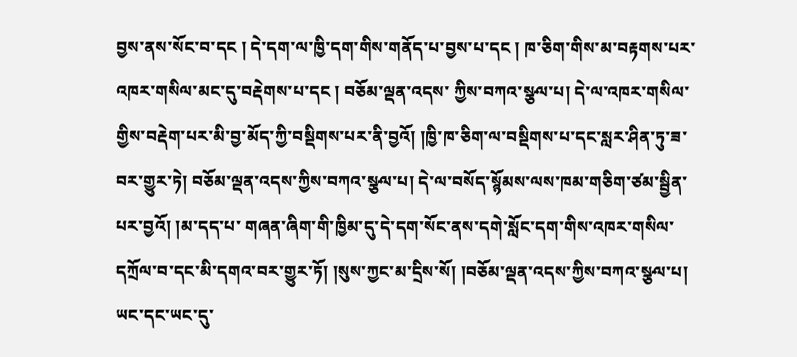བྱས་ནས་སོང་བ་དང ། དེ་དག་ལ་ཁྱི་དག་གིས་གནོད་པ་བྱས་པ་དང ། ཁ་ཅིག་གིས་མ་བརྟགས་པར་འཁར་གསིལ་མང་དུ་བརྡེགས་པ་དང ། བཅོམ་ལྡན་འདས་ ཀྱིས་བཀའ་སྩལ་པ། དེ་ལ་འཁར་གསིལ་གྱིས་བརྡེག་པར་མི་བྱ་མོད་ཀྱི་བསྡིགས་པར་ནི་བྱའོ། །ཁྱི་ཁ་ཅིག་ལ་བསྡིགས་པ་དང་སླར་ཤིན་ཏུ་ཟ་བར་གྱུར་ཏེ། བཅོམ་ལྡན་འདས་ཀྱིས་བཀའ་སྩལ་པ། དེ་ལ་བསོད་སྙོམས་ལས་ཁམ་གཅིག་ཙམ་སྦྱིན་པར་བྱའོ། །མ་དད་པ་ གཞན་ཞིག་གི་ཁྱིམ་དུ་དེ་དག་སོང་ནས་དགེ་སློང་དག་གིས་འཁར་གསིལ་དཀྲོལ་བ་དང་མི་དགའ་བར་གྱུར་ཏོ། །སུས་ཀྱང་མ་དྲིས་སོ། །བཅོམ་ལྡན་འདས་ཀྱིས་བཀའ་སྩལ་པ། ཡང་དང་ཡང་དུ་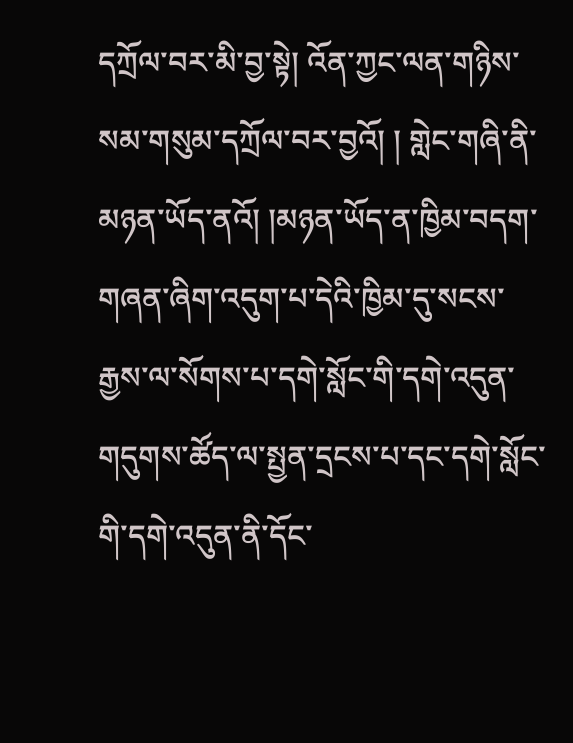དཀྲོལ་བར་མི་བྱ་སྟེ། འོན་ཀྱང་ལན་གཉིས་སམ་གསུམ་དཀྲོལ་བར་བྱའོ། ། གླེང་གཞི་ནི་མཉན་ཡོད་ནའོ། །མཉན་ཡོད་ན་ཁྱིམ་བདག་གཞན་ཞིག་འདུག་པ་དེའི་ཁྱིམ་དུ་སངས་རྒྱས་ལ་སོགས་པ་དགེ་སློང་གི་དགེ་འདུན་གདུགས་ཚོད་ལ་སྤྱན་དྲངས་པ་དང་དགེ་སློང་གི་དགེ་འདུན་ནི་དོང་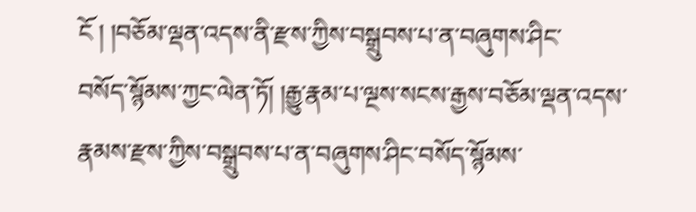ངོ ། །བཅོམ་ལྡན་འདས་ནི་རྫས་ཀྱིས་བསྒྲུབས་པ་ན་བཞུགས་ཤིང་
བསོད་སྙོམས་ཀྱང་ལེན་ཏོ། །རྒྱུ་རྣམ་པ་ལྔས་སངས་རྒྱས་བཅོམ་ལྡན་འདས་རྣམས་རྫས་ཀྱིས་བསྒྲུབས་པ་ན་བཞུགས་ཤིང་བསོད་སྙོམས་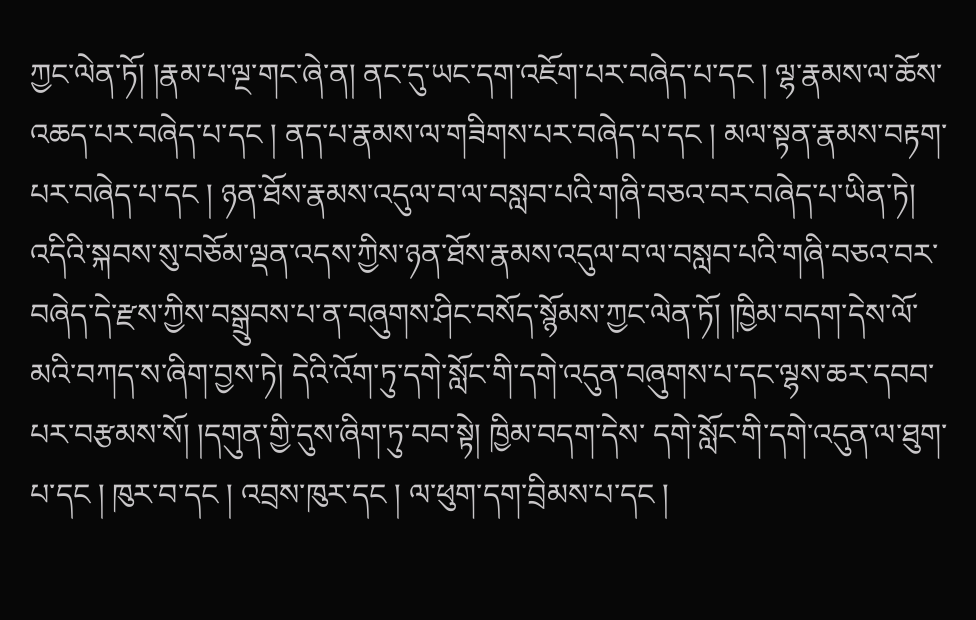ཀྱང་ལེན་ཏོ། །རྣམ་པ་ལྔ་གང་ཞེ་ན། ནང་དུ་ཡང་དག་འཇོག་པར་བཞེད་པ་དང ། ལྷ་རྣམས་ལ་ཆོས་འཆད་པར་བཞེད་པ་དང ། ནད་པ་རྣམས་ལ་གཟིགས་པར་བཞེད་པ་དང ། མལ་སྟན་རྣམས་བརྟག་པར་བཞེད་པ་དང ། ཉན་ཐོས་རྣམས་འདུལ་བ་ལ་བསླབ་པའི་གཞི་བཅའ་བར་བཞེད་པ་ཡིན་ཏེ། འདིའི་སྐབས་སུ་བཅོམ་ལྡན་འདས་ཀྱིས་ཉན་ཐོས་རྣམས་འདུལ་བ་ལ་བསླབ་པའི་གཞི་བཅའ་བར་ བཞེད་དེ་རྫས་ཀྱིས་བསྒྲུབས་པ་ན་བཞུགས་ཤིང་བསོད་སྙོམས་ཀྱང་ལེན་ཏོ། །ཁྱིམ་བདག་དེས་ལོ་མའི་བཀད་ས་ཞིག་བྱས་ཏེ། དེའི་འོག་ཏུ་དགེ་སློང་གི་དགེ་འདུན་བཞུགས་པ་དང་ལྷས་ཆར་དབབ་པར་བརྩམས་སོ། །དགུན་གྱི་དུས་ཞིག་ཏུ་བབ་སྟེ། ཁྱིམ་བདག་དེས་ དགེ་སློང་གི་དགེ་འདུན་ལ་ཐུག་པ་དང ། ཁུར་བ་དང ། འབྲས་ཁུར་དང ། ལ་ཕུག་དག་བྲིམས་པ་དང །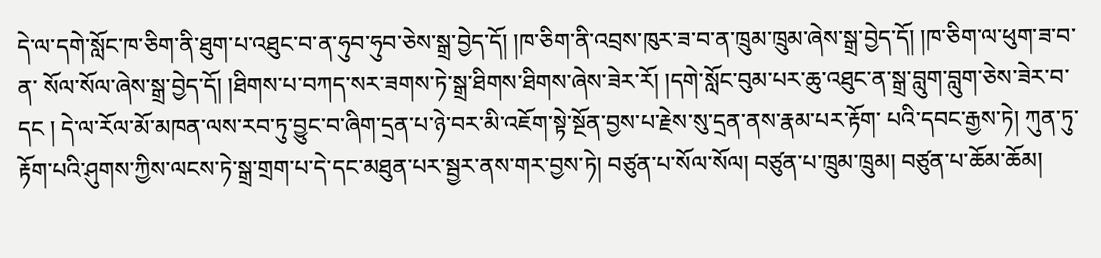དེ་ལ་དགེ་སློང་ཁ་ཅིག་ནི་ཐུག་པ་འཐུང་བ་ན་ཧུབ་ཧུབ་ཅེས་སྒྲ་བྱེད་དོ། །ཁ་ཅིག་ནི་འབྲས་ཁུར་ཟ་བ་ན་ཁྲུམ་ཁྲུམ་ཞེས་སྒྲ་བྱེད་དོ། །ཁ་ཅིག་ལ་ཕུག་ཟ་བ་ན་ སོལ་སོལ་ཞེས་སྒྲ་བྱེད་དོ། །ཐིགས་པ་བཀད་སར་ཟགས་ཏེ་སྒྲ་ཐིགས་ཐིགས་ཞེས་ཟེར་རོ། །དགེ་སློང་བུམ་པར་ཆུ་འཐུང་ན་སྒྲ་བླུག་བླུག་ཅེས་ཟེར་བ་དང ། དེ་ལ་རོལ་མོ་མཁན་ལས་རབ་ཏུ་བྱུང་བ་ཞིག་དྲན་པ་ཉེ་བར་མི་འཇོག་སྟེ་སྔོན་བྱས་པ་རྗེས་སུ་དྲན་ནས་རྣམ་པར་རྟོག་ པའི་དབང་རྒྱས་ཏེ། ཀུན་ཏུ་རྟོག་པའི་ཤུགས་ཀྱིས་ལངས་ཏེ་སྒྲ་གྲག་པ་དེ་དང་མཐུན་པར་སྦྱར་ནས་གར་བྱས་ཏེ། བཙུན་པ་སོལ་སོལ། བཙུན་པ་ཁྲུམ་ཁྲུམ། བཙུན་པ་ཆོམ་ཆོམ།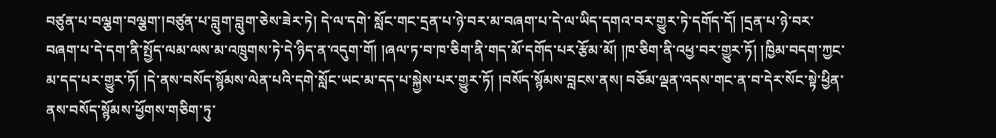བཙུན་པ་བལྕག་བལྕག་།བཙུན་པ་བླུག་བླུག་ཅེས་ཟེར་ཏེ། དེ་ལ་དགེ་ སློང་གང་དྲན་པ་ཉེ་བར་མ་བཞག་པ་དེ་ལ་ཡིད་དགའ་བར་གྱུར་ཏེ་དགོད་དོ། །དྲན་པ་ཉེ་བར་བཞག་པ་དེ་དག་ནི་སྤྱོད་ལམ་ལས་མ་འཁྲུགས་ཏེ་དེ་ཉིད་ན་འདུག་གོ། །ཞལ་ཏ་བ་ཁ་ཅིག་ནི་གད་མོ་དགོད་པར་རྩོམ་མོ། །ཁ་ཅིག་ནི་འཕྱ་བར་གྱུར་ཏོ། །ཁྱིམ་བདག་ཀྱང་
མ་དད་པར་གྱུར་ཏོ། །དེ་ནས་བསོད་སྙོམས་ལེན་པའི་དགེ་སློང་ཡང་མ་དད་པ་སྐྱེས་པར་གྱུར་ཏོ། །བསོད་སྙོམས་བླངས་ནས། བཅོམ་ལྡན་འདས་གང་ན་བ་དེར་སོང་སྟེ་ཕྱིན་ནས་བསོད་སྙོམས་ཕྱོགས་གཅིག་ཏུ་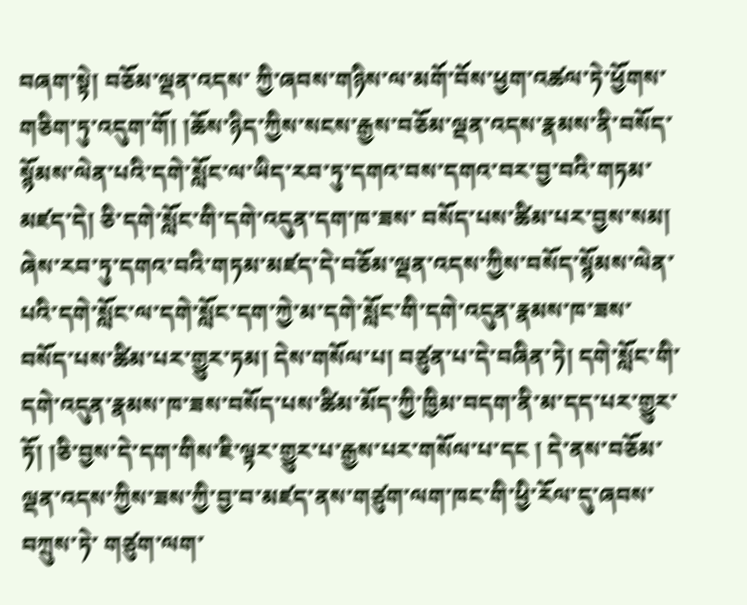བཞག་སྟེ། བཅོམ་ལྡན་འདས་ ཀྱི་ཞབས་གཉིས་ལ་མགོ་བོས་ཕྱག་འཚལ་ཏེ་ཕྱོགས་གཅིག་ཏུ་འདུག་གོ། །ཆོས་ཉིད་ཀྱིས་སངས་རྒྱས་བཅོམ་ལྡན་འདས་རྣམས་ནི་བསོད་སྙོམས་ལེན་པའི་དགེ་སློང་ལ་ཡིད་རབ་ཏུ་དགའ་བས་དགའ་བར་བྱ་བའི་གཏམ་མཛད་དེ། ཅི་དགེ་སློང་གི་དགེ་འདུན་དག་ཁ་ཟས་ བསོད་པས་ཚིམ་པར་བྱས་སམ། ཞེས་རབ་ཏུ་དགའ་བའི་གཏམ་མཛད་དེ་བཅོམ་ལྡན་འདས་ཀྱིས་བསོད་སྙོམས་ལེན་པའི་དགེ་སློང་ལ་དགེ་སློང་དག་ཀྱེ་མ་དགེ་སློང་གི་དགེ་འདུན་རྣམས་ཁ་ཟས་བསོད་པས་ཚིམ་པར་གྱུར་ཏམ། དེས་གསོལ་པ། བཙུན་པ་དེ་བཞིན་ཏེ། དགེ་སློང་གི་དགེ་འདུན་རྣམས་ཁ་ཟས་བསོད་པས་ཚིམ་མོད་ཀྱི་ཁྱིམ་བདག་ནི་མ་དད་པར་གྱུར་ཏོ། །ཅི་བྱས་དེ་དག་གིས་ཇི་ལྟར་གྱུར་པ་རྒྱས་པར་གསོལ་པ་དང ། དེ་ནས་བཅོམ་ལྡན་འདས་ཀྱིས་ཟས་ཀྱི་བྱ་བ་མཛད་ནས་གཙུག་ལག་ཁང་གི་ཕྱི་རོལ་དུ་ཞབས་བཀྲུས་ཏེ་ གཙུག་ལག་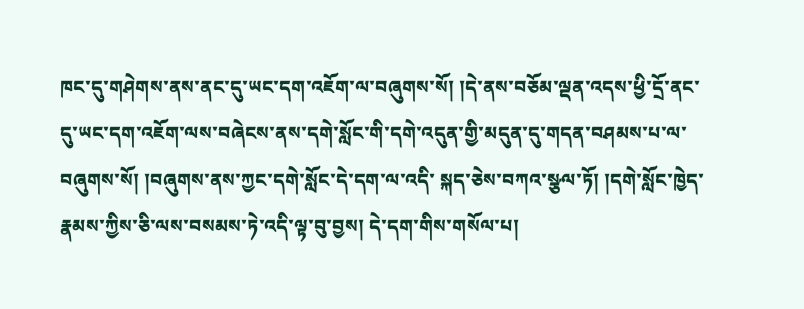ཁང་དུ་གཤེགས་ནས་ནང་དུ་ཡང་དག་འཇོག་ལ་བཞུགས་སོ། །དེ་ནས་བཅོམ་ལྡན་འདས་ཕྱི་དྲོ་ནང་དུ་ཡང་དག་འཇོག་ལས་བཞེངས་ནས་དགེ་སློང་གི་དགེ་འདུན་གྱི་མདུན་དུ་གདན་བཤམས་པ་ལ་བཞུགས་སོ། །བཞུགས་ནས་ཀྱང་དགེ་སློང་དེ་དག་ལ་འདི་ སྐད་ཅེས་བཀའ་སྩལ་ཏོ། །དགེ་སློང་ཁྱེད་རྣམས་ཀྱིས་ཅི་ལས་བསམས་ཏེ་འདི་ལྟ་བུ་བྱས། དེ་དག་གིས་གསོལ་པ།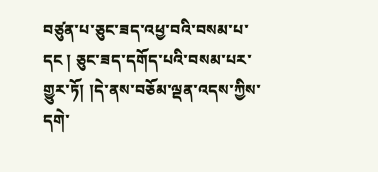བཙུན་པ་ཅུང་ཟད་འཕྱ་བའི་བསམ་པ་དང ། ཅུང་ཟད་དགོད་པའི་བསམ་པར་གྱུར་ཏོ། །དེ་ནས་བཅོམ་ལྡན་འདས་ཀྱིས་དགེ་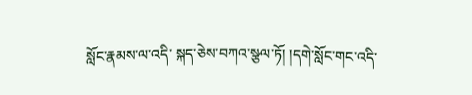སློང་རྣམས་ལ་འདི་ སྐད་ཅེས་བཀའ་སྩལ་ཏོ། །དགེ་སློང་གང་འདི་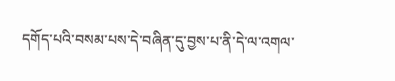དགོད་པའི་བསམ་པས་དེ་བཞིན་དུ་བྱས་པ་ནི་དེ་ལ་འགལ་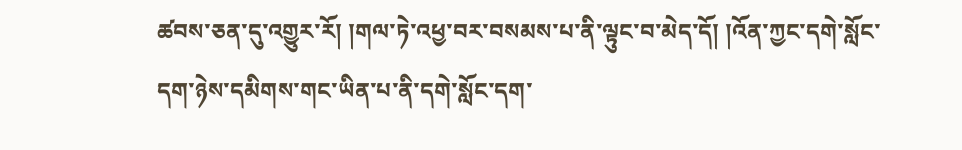ཚབས་ཅན་དུ་འགྱུར་རོ། །གལ་ཏེ་འཕྱ་བར་བསམས་པ་ནི་ལྟུང་བ་མེད་དོ། །འོན་ཀྱང་དགེ་སློང་དག་ཉེས་དམིགས་གང་ཡིན་པ་ནི་དགེ་སློང་དག་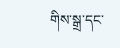གིས་སྒྲ་དང་